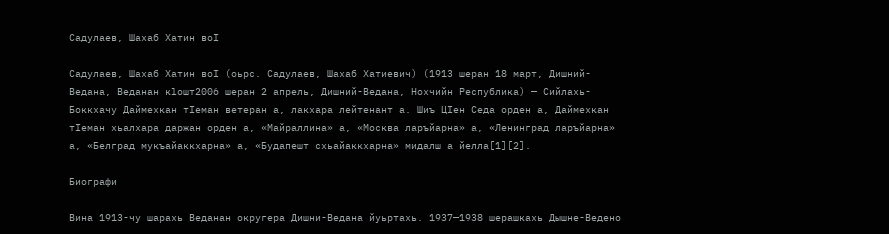Садулаев, Шахаб Хатин воӀ

Садулаев, Шахаб Хатин воӀ (оьрс. Садулаев, Шахаб Хатиевич) (1913 шеран 18 март, Дишний-Ведана, Веданан кlошт2006 шеран 2 апрель, Дишний-Ведана, Нохчийн Республика) — Сийлахь-Боккхачу Даймехкан тӀеман ветеран а, лакхара лейтенант а. Шиъ ЦӀен Седа орден а, Даймехкан тӀеман хьалхара даржан орден а, «Майраллина» а, «Москва ларъйарна» а, «Ленинград ларъйарна» а, «Белград мукъайаккхарна» а, «Будапешт схьайаккхарна» мидалш а йелла[1][2].

Биографи

Вина 1913-чу шарахь Веданан округера Дишни-Ведана йуьртахь. 1937—1938 шерашкахь Дышне-Ведено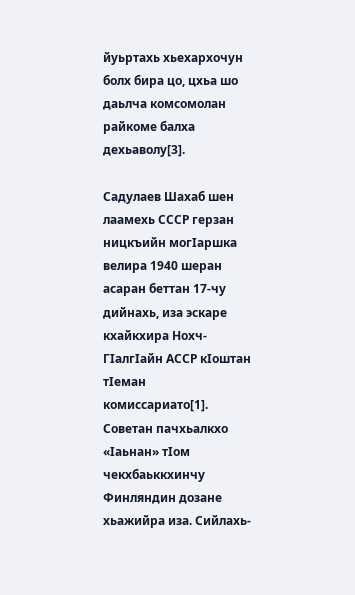йуьртахь хьехархочун болх бира цо, цхьа шо даьлча комсомолан райкоме балха дехьаволу[3].

Садулаев Шахаб шен лаамехь СССР герзан ницкъийн могӀаршка велира 1940 шеран асаран беттан 17-чу дийнахь, иза эскаре кхайкхира Нохч-ГӀалгӀайн АССР кӀоштан тӀеман комиссариато[1]. Советан пачхьалкхо «Ӏаьнан» тӀом чекхбаьккхинчу Финляндин дозане хьажийра иза. Сийлахь-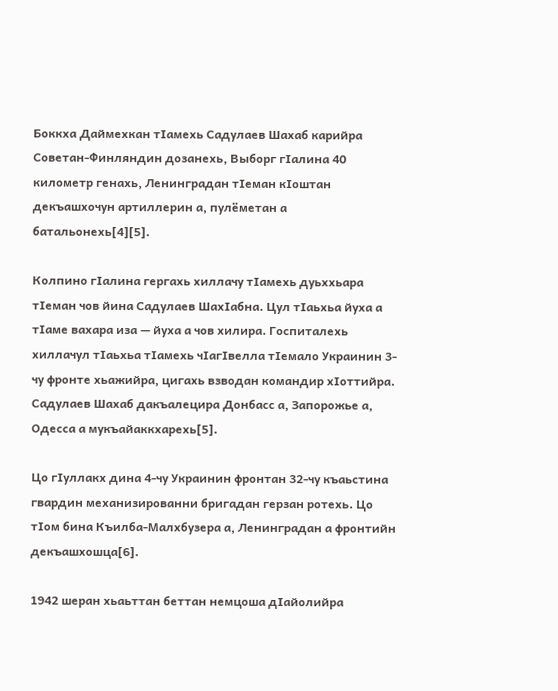Боккха Даймехкан тӀамехь Садулаев Шахаб карийра Советан-Финляндин дозанехь, Выборг гӀалина 40 километр генахь, Ленинградан тӀеман кӀоштан декъашхочун артиллерин а, пулёметан а батальонехь[4][5].

Колпино гӀалина гергахь хиллачу тӀамехь дуьххьара тӀеман чов йина Садулаев ШахӀабна. Цул тӀаьхьа йуха а тӀаме вахара иза — йуха а чов хилира. Госпиталехь хиллачул тӀаьхьа тӀамехь чӀагӀвелла тӀемало Украинин 3-чу фронте хьажийра, цигахь взводан командир хӀоттийра. Садулаев Шахаб дакъалецира Донбасс а, Запорожье а, Одесса а мукъайаккхарехь[5].

Цо гӀуллакх дина 4-чу Украинин фронтан 32-чу къаьстина гвардин механизированни бригадан герзан ротехь. Цо тӀом бина Къилба-Малхбузера а, Ленинградан а фронтийн декъашхошца[6].

1942 шеран хьаьттан беттан немцоша дӀайолийра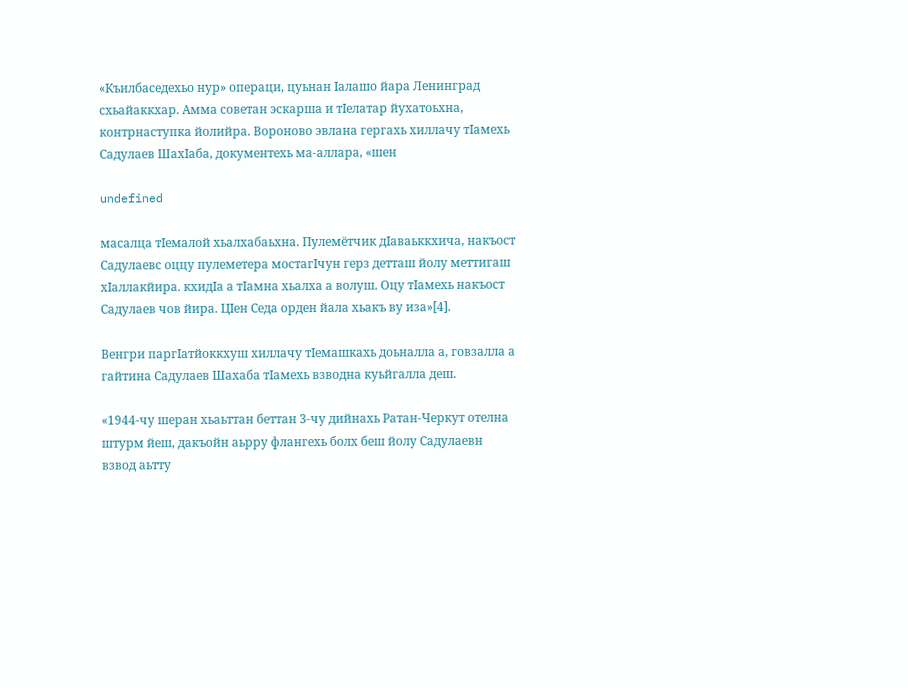«Къилбаседехьо нур» операци, цуьнан Ӏалашо йара Ленинград схьайаккхар. Амма советан эскарша и тӀелатар йухатоьхна, контрнаступка йолийра. Вороново эвлана гергахь хиллачу тӀамехь Садулаев ШахӀаба, документехь ма-аллара, «шен

undefined

масалца тӀемалой хьалхабаьхна. Пулемётчик дӀаваьккхича, накъост Садулаевс оццу пулеметера мостагӀчун герз детташ йолу меттигаш хӀаллакйира. кхидӀа а тӀамна хьалха а волуш. Оцу тӀамехь накъост Садулаев чов йира. ЦӀен Седа орден йала хьакъ ву иза»[4].

Венгри паргӀатйоккхуш хиллачу тӀемашкахь доьналла а, говзалла а гайтина Садулаев Шахаба тӀамехь взводна куьйгалла деш.

«1944-чу шеран хьаьттан беттан 3-чу дийнахь Ратан-Черкут отелна штурм йеш, дакъойн аьрру флангехь болх беш йолу Садулаевн взвод аьтту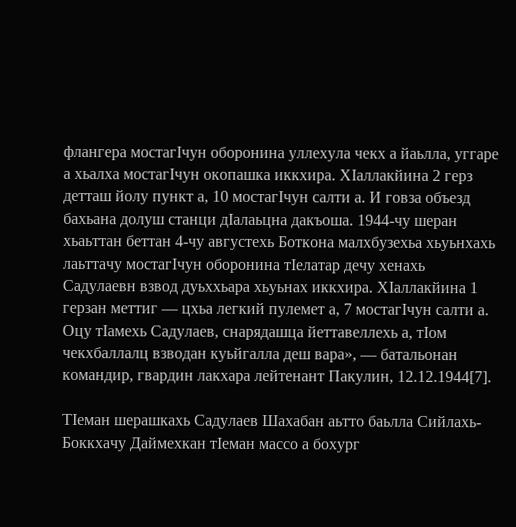флангера мостагӀчун оборонина уллехула чекх а йаьлла, уггаре а хьалха мостагӀчун окопашка иккхира. ХӀаллакйина 2 герз детташ йолу пункт а, 10 мостагӀчун салти а. И говза объезд бахьана долуш станци дӀалаьцна дакъоша. 1944-чу шеран хьаьттан беттан 4-чу августехь Боткона малхбузехьа хьуьнхахь лаьттачу мостагӀчун оборонина тӀелатар дечу хенахь Садулаевн взвод дуьххьара хьуьнах иккхира. ХӀаллакйина 1 герзан меттиг — цхьа легкий пулемет а, 7 мостагӀчун салти а. Оцу тӀамехь Садулаев, снарядашца йеттавеллехь а, тӀом чекхбаллалц взводан куьйгалла деш вара», — батальонан командир, гвардин лакхара лейтенант Пакулин, 12.12.1944[7].

ТӀеман шерашкахь Садулаев Шахабан аьтто баьлла Сийлахь-Боккхачу Даймехкан тӀеман массо а бохург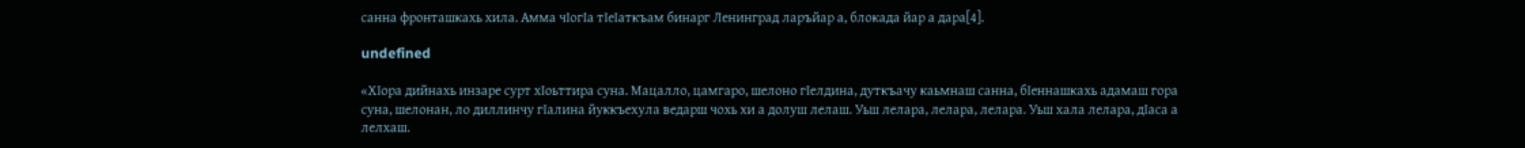санна фронташкахь хила. Амма чӀогӀа тӀеӀаткъам бинарг Ленинград ларъйар а, блокада йар а дара[4].

undefined

«ХӀора дийнахь инзаре сурт хӀоьттира суна. Мацалло, цамгаро, шелоно гӀелдина, дуткъачу каьмнаш санна, бӀеннашкахь адамаш гора суна, шелонан, ло диллинчу гӀалина йуккъехула ведарш чохь хи а долуш лелаш. Уьш лелара, лелара, лелара. Уьш хала лелара, дӀаса а лелхаш.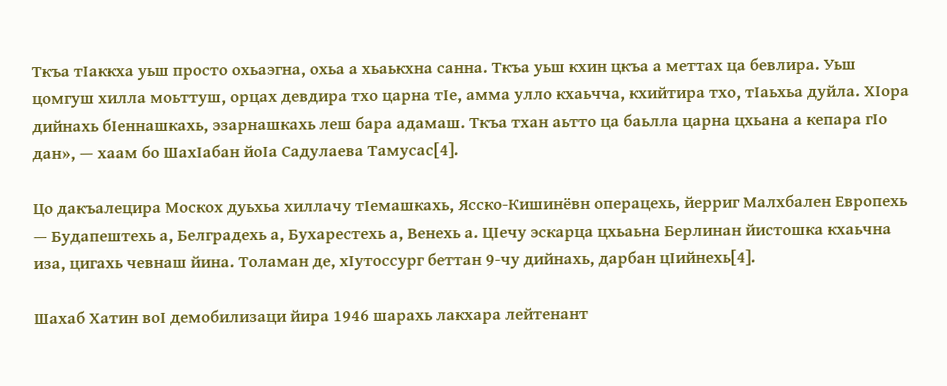Ткъа тӀаккха уьш просто охьаэгна, охьа а хьаькхна санна. Ткъа уьш кхин цкъа а меттах ца бевлира. Уьш цомгуш хилла моьттуш, орцах девдира тхо царна тӀе, амма улло кхаьчча, кхийтира тхо, тӀаьхьа дуйла. ХӀора дийнахь бӀеннашкахь, эзарнашкахь леш бара адамаш. Ткъа тхан аьтто ца баьлла царна цхьана а кепара гӀо дан», — хаам бо ШахӀабан йоӀа Садулаева Тамусас[4].

Цо дакъалецира Москох дуьхьа хиллачу тӀемашкахь, Ясско-Кишинёвн операцехь, йерриг Малхбален Европехь — Будапештехь а, Белградехь а, Бухарестехь а, Венехь а. ЦӀечу эскарца цхьаьна Берлинан йистошка кхаьчна иза, цигахь чевнаш йина. Толаман де, хӀутоссург беттан 9-чу дийнахь, дарбан цӀийнехь[4].

Шахаб Хатин воӀ демобилизаци йира 1946 шарахь лакхара лейтенант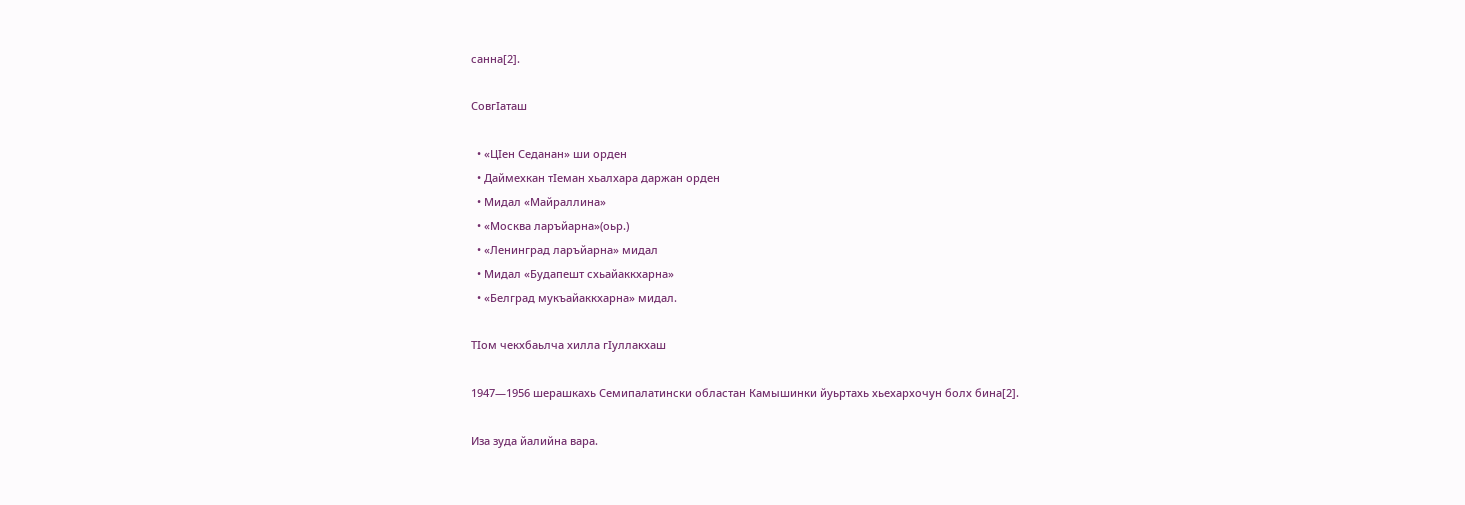санна[2].

СовгӀаташ

  • «ЦӀен Седанан» ши орден
  • Даймехкан тӀеман хьалхара даржан орден
  • Мидал «Майраллина»
  • «Москва ларъйарна»(оьр.)
  • «Ленинград ларъйарна» мидал
  • Мидал «Будапешт схьайаккхарна»
  • «Белград мукъайаккхарна» мидал.

ТӀом чекхбаьлча хилла гӀуллакхаш

1947—1956 шерашкахь Семипалатински областан Камышинки йуьртахь хьехархочун болх бина[2].

Иза зуда йалийна вара.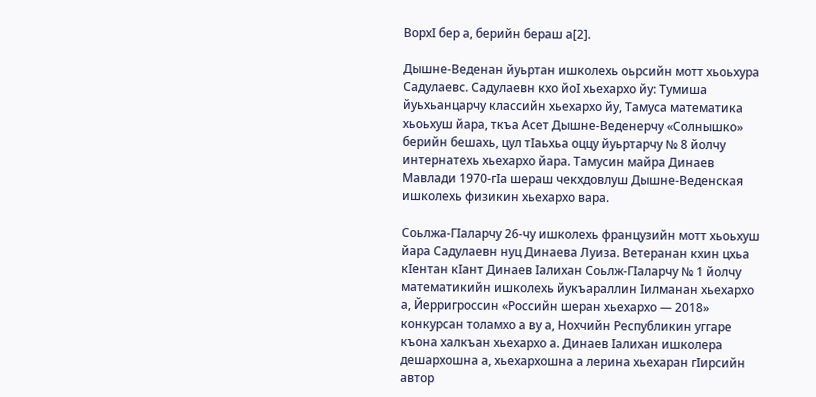ВорхӀ бер а, берийн бераш а[2].

Дышне-Веденан йуьртан ишколехь оьрсийн мотт хьоьхура Садулаевс. Садулаевн кхо йоӀ хьехархо йу: Тумиша йуьхьанцарчу классийн хьехархо йу, Тамуса математика хьоьхуш йара, ткъа Асет Дышне-Веденерчу «Солнышко» берийн бешахь, цул тӀаьхьа оццу йуьртарчу № 8 йолчу интернатехь хьехархо йара. Тамусин майра Динаев Мавлади 1970-гӀа шераш чекхдовлуш Дышне-Веденская ишколехь физикин хьехархо вара.

Соьлжа-ГӀаларчу 26-чу ишколехь французийн мотт хьоьхуш йара Садулаевн нуц Динаева Луиза. Ветеранан кхин цхьа кӀентан кӀант Динаев Ӏалихан Соьлж-ГӀаларчу № 1 йолчу математикийн ишколехь йукъараллин Ӏилманан хьехархо а, Йерригроссин «Российн шеран хьехархо — 2018» конкурсан толамхо а ву а, Нохчийн Республикин уггаре къона халкъан хьехархо а. Динаев Ӏалихан ишколера дешархошна а, хьехархошна а лерина хьехаран гӀирсийн автор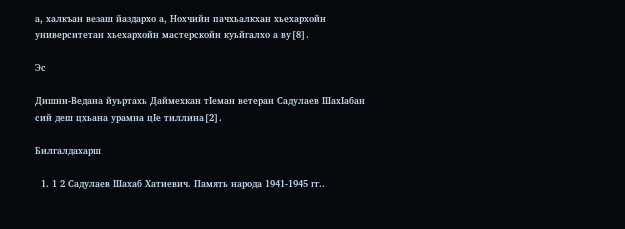а, халкъан везаш йаздархо а, Нохчийн пачхьалкхан хьехархойн университетан хьехархойн мастерскойн куьйгалхо а ву[8].

Эc

Дишни-Ведана йуьртахь Даймехкан тӀеман ветеран Садулаев ШахӀабан сий деш цхьана урамна цӀе тиллина[2].

Билгалдахарш

  1. 1 2 Садулаев Шахаб Хатиевич. Память народа 1941-1945 гг..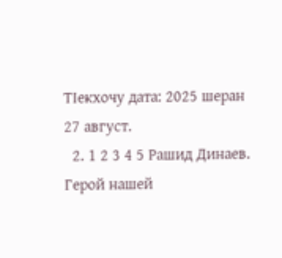ТӀекхочу дата: 2025 шеран 27 август.
  2. 1 2 3 4 5 Рашид Динаев. Герой нашей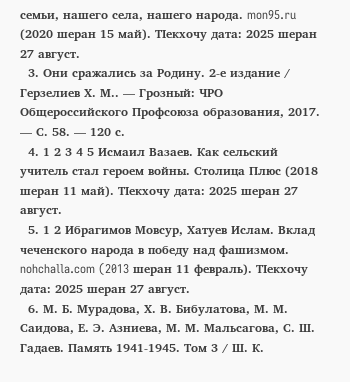семьи, нашего села, нашего народа. mon95.ru (2020 шеран 15 май). ТӀекхочу дата: 2025 шеран 27 август.
  3. Они сражались за Родину. 2-е издание / Герзелиев Х. М.. — Грозный: ЧРО Общероссийского Профсоюза образования, 2017. — С. 58. — 120 с.
  4. 1 2 3 4 5 Исмаил Вазаев. Как сельский учитель стал героем войны. Столица Плюс (2018 шеран 11 май). ТӀекхочу дата: 2025 шеран 27 август.
  5. 1 2 Ибрагимов Мовсур, Хатуев Ислам. Вклад чеченского народа в победу над фашизмом. nohchalla.com (2013 шеран 11 февраль). ТӀекхочу дата: 2025 шеран 27 август.
  6. М. Б. Мурадова, Х. В. Бибулатова, М. М. Саидова, Е. Э. Азниева, М. М. Мальсагова, С. Ш. Гадаев. Память 1941-1945. Том 3 / Ш. К.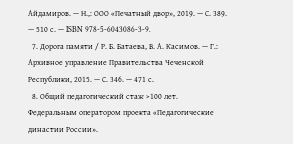Айдамиров. — Н.,: ООО «Печатный двор», 2019. — С. 389. — 510 с. — ISBN 978-5-6043086-3-9.
  7. Дорога памяти / Р. Б. Батаева, В. А. Касимов. — Г.: Архивное управление Правительства Чеченской Республики, 2015. — С. 346. — 471 с.
  8. Общий педагогический стаж >100 лет. Федеральным оператором проекта «Педагогические династии России».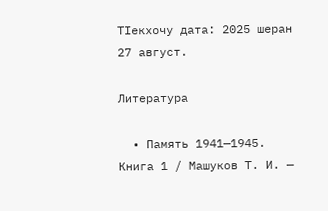ТӀекхочу дата: 2025 шеран 27 август.

Литература

  • Память 1941—1945. Книга 1 / Машуков Т. И. —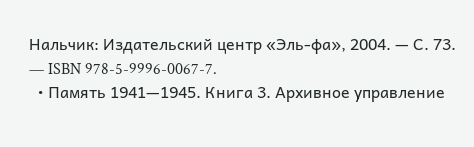Нальчик: Издательский центр «Эль-фа», 2004. — С. 73. — ISBN 978-5-9996-0067-7.
  • Память 1941—1945. Книга 3. Архивное управление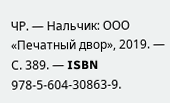ЧР. — Нальчик: ООО «Печатный двор», 2019. — С. 389. — ISBN 978-5-604-30863-9.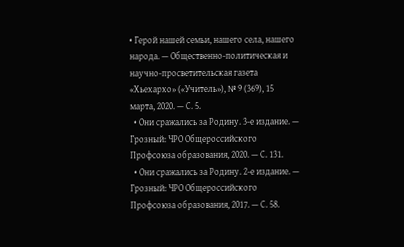• Герой нашей семьи, нашего села, нашего народа. — Общественно-политическая и научно-просветительская газета «Хьехархо» («Учитель»), № 9 (369), 15 марта, 2020. — С. 5.
  • Они сражались за Родину. 3-е издание. — Грозный: ЧРО Общероссийского Профсоюза образования, 2020. — С. 131.
  • Они сражались за Родину. 2-е издание. — Грозный: ЧРО Общероссийского Профсоюза образования, 2017. — С. 58.